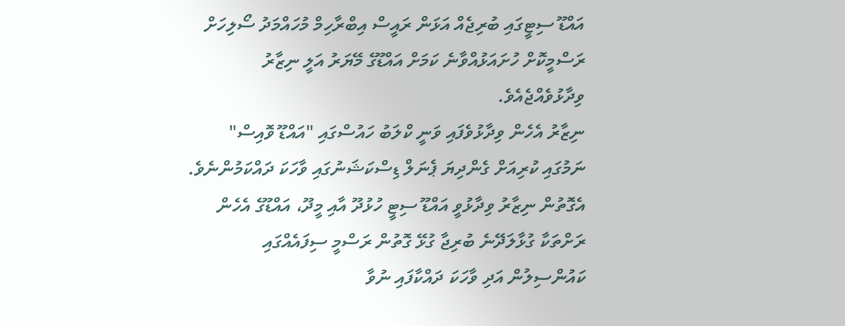އައްޑޫ ސިޓީގައި ބުރިޖެއް އަޅަން ރައީސް އިބްރާހިމް މުހައްމަދު ސޯލިހަށް ރަސްމީކޮށް ހުށައަޅުއްވާނެ ކަމަށް އައްޑޫގެ މޭޔަރު އަލީ ނިޒާރު ވިދާޅުވެއްޖެއެވެ.
ނިޒާރު އެހެން ވިދާޅުވެފައި ވަނީ ކްލަބު ހައުސްގައި "އައްޑޫ ވޮއިސް" ނަމުގައި ކުރިއަށް ގެންދިޔަ ޕެނަލް ޑިސްކަޝަނުގައި ވާހަކަ ދައްކަމުންނެވެ.
އެގޮތުން ނިޒާރު ވިދާޅުވީ އައްޑޫ ސިޓީ ހުޅުދޫ އާއި މީދޫ، އައްޑޫގެ އެހެން ރަށްތަކާ ގުޅާލަދޭނެ ބުރިޖާ ގުޅޭ ގޮތުން ރަސްމީ ސިފައެއްގައި ކައުންސިލުން އަދި ވާހަކަ ދައްކާފައި ނުވާ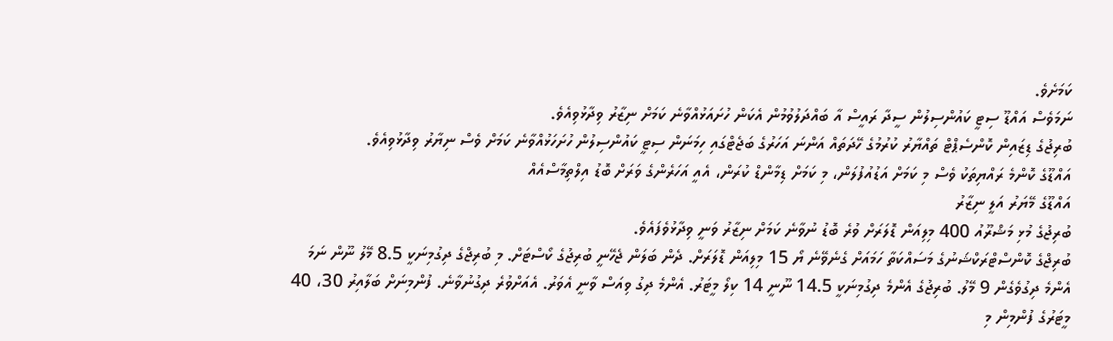ކަމަށެވެ.
ނަމަވެސް އައްޑޫ ސިޓީ ކައުންސިލުން ސީދާ ރައީސް އާ ބައްދަލުވުމުން އެކަން ހުށައަޅުއްވާނެ ކަމަށް ނިޒާރު ވިދާޅުވިއެވެ.
ބުރިޖުގެ ޑިޒައިން ކޮންސެޕްޓް ތައްޔާރު ކުރުމުގެ ހޭދަތައް އަންނަ އަހަރުގެ ބަޖެޓްގައި ހިމަނަން ސިޓީ ކައުންސިލުން ހުށަހަޅުއްވާނެ ކަމަށް ވެސް ނިޔާރު ވިދާޅުވިއެވެ.
އައްޑޫގެ ކޮންމެ ރައްޔިތަކު ވެސް މި ކަމަށް އަޑުއުފުލަން، މި ކަމަށް ޑިމާންޑް ކުރަން، އެއީ އަހަރެންގެ ވަރަށް ބޮޑު އިލްތިމާސްއެއް
އައްޑޫގެ މޭޔަރު އަލީ ނިޒާރު
ބުރިޖުގެ މުޅި މަޝްރޫއު 400 މިލިއަން ޑޮލަރަށް ވުރެ ބޮޑު ނުވާނެ ކަމަށް ނިޒާރު ވަނީ ވިދާޅުވެފައެވެ.
ބުރިޖްގެ ކޮންސްޓްރަކްޝަނުގެ މަސައްކަތާ ހަމައަށް ގެނެވޭނެ ޔޯ 15 މިލިއަން ޑޮލަރަށް. ދެން ބަލަން ޖެހޭނީ ބުރިޖުގެ ކޯސްޓަށް. މި ބުރިޖްގެ ދިގުމިނަކީ 8.5 މޭލު ނޫން ނަމަ އެންމެ ދިގުވެގެން 9 މޭލު. ބުރިޖުގެ އެންމެ ދިގުމިނަކީ 14.5 ނޫނީ 14 ކިލޯ މީޓަރު. އެންމެ ދިގު ވިއަސް ވާނީ އެވަރު. އެއަށްވުރެ ދިގުނުވާނެ. ފުންމިނަށް ބަލާއިރު 30، 40 މީޓަރުގެ ފުންމިން މި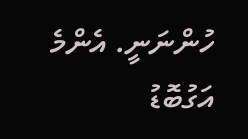ހުންނަނީ. އެންމެ އަގުބޮޑު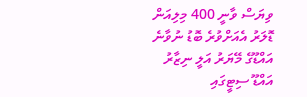ވިޔަސް ވާނީ 400 މިލިއަން ޑޮލަރު އެއަށްވުރެ ބޮޑު ނުވާނެ
އައްޑޫގެ މޭޔަރު އަލީ ނިޒާރު
އައްޑޫ ސިޓީގައި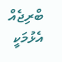ބްރިޖެއް އެޅުމަކީ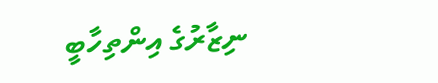ނިޒާރުގެ އިންތިހާބީ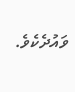ވައުދެކެވެ.